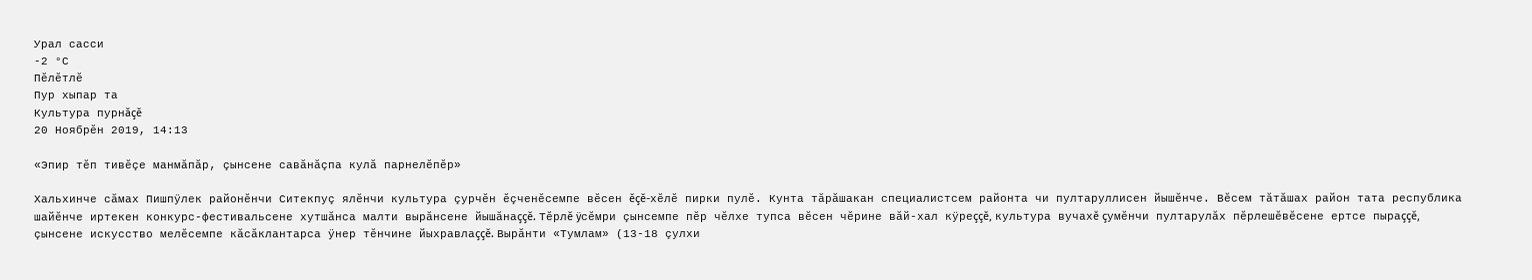Урал сасси
-2 °С
Пӗлӗтлӗ
Пур хыпар та
Культура пурнăçĕ
20 Ноябрӗн 2019, 14:13

«Эпир тĕп тивĕçе манмăпăр‚ çынсене савăнăçпа кулă парнелĕпĕр»

Хальхинче сăмах Пишпÿлек районĕнчи Ситекпуç ялĕнчи культура çурчĕн ĕçченĕсемпе вĕсен ĕçĕ-хĕлĕ пирки пулĕ. Кунта тăрăшакан специалистсем районта чи пултаруллисен йышĕнче. Вĕсем тăтăшах район тата республика шайĕнче иртекен конкурс-фестивальсене хутшăнса малти вырăнсене йышăнаççĕ. Тĕрлĕ ÿсĕмри çынсемпе пĕр чĕлхе тупса вĕсен чĕрине вăй-хал кÿреççĕ‚ культура вучахĕ çумĕнчи пултарулăх пĕрлешĕвĕсене ертсе пыраççĕ‚ çынсене искусство мелĕсемпе кăсăклантарса ÿнер тĕнчине йыхравлаççĕ. Вырăнти «Тумлам» (13-18 çулхи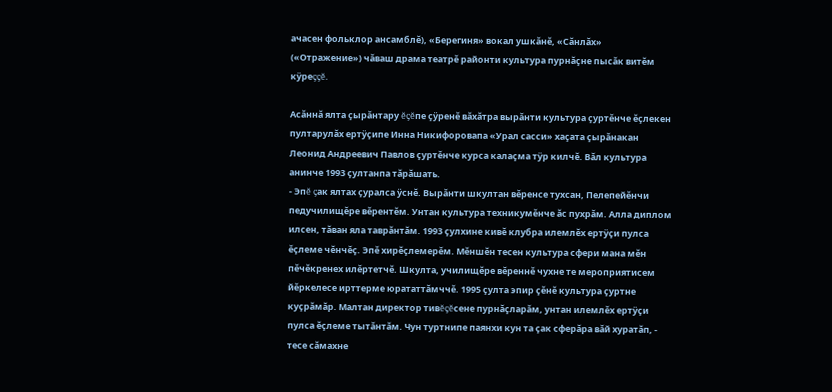ачасен фольклор ансамблĕ)‚ «Берегиня» вокал ушкăнĕ‚ «Сăнлăх» («Отражение») чăваш драма театрĕ районти культура пурнăçне пысăк витĕм кÿреççĕ.

Асăннă ялта çырăнтару ĕçĕпе çÿренĕ вăхăтра вырăнти культура çуртĕнче ĕçлекен пултарулăх ертÿçипе Инна Никифоровапа «Урал сасси» хаçата çырăнакан Леонид Андреевич Павлов çуртĕнче курса калаçма тÿр килчĕ. Вăл культура анинче 1993 çултанпа тăрăшать.
- Эпĕ çак ялтах çуралса ÿснĕ. Вырăнти шкултан вĕренсе тухсан‚ Пелепейĕнчи педучилищĕре вĕрентĕм. Унтан культура техникумĕнче ăс пухрăм. Алла диплом илсен‚ тăван яла таврăнтăм. 1993 çулхине кивĕ клубра илемлĕх ертÿçи пулса ĕçлеме чĕнчĕç. Эпĕ хирĕçлемерĕм. Мĕншĕн тесен культура сфери мана мĕн пĕчĕкренех илĕртетчĕ. Шкулта‚ училищĕре вĕреннĕ чухне те мероприятисем йĕркелесе ирттерме юрататтăмччĕ. 1995 çулта эпир çĕнĕ культура çуртне куçрăмăр. Малтан директор тивĕçĕсене пурнăçларăм, унтан илемлĕх ертÿçи пулса ĕçлеме тытăнтăм. Чун туртнипе паянхи кун та çак сферăра вăй хуратăп‚ - тесе сăмахне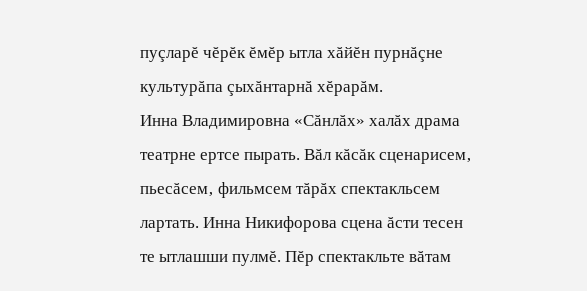пуçларĕ чĕрĕк ĕмĕр ытла хăйĕн пурнăçне культурăпа çыхăнтарнă хĕрарăм.
Инна Владимировна «Сăнлăх» халăх драма театрне ертсе пырать. Вăл кăсăк сценарисем‚ пьесăсем‚ фильмсем тăрăх спектакльсем лартать. Инна Никифорова сцена ăсти тесен те ытлашши пулмĕ. Пĕр спектакльте вăтам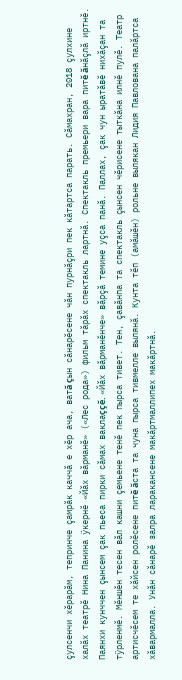çулсенчи хĕрарăм‚ тепринче çамрăк каччă е хĕр ача‚ ватă çын сăнарĕсене чăн пурнăçри пек кăтартса парать. Сăмахран‚ 2018 çулхине халăх театрĕ Нина Панина ÿкернĕ «Йăх вăрманĕ» («Лес рода») фильм тăрăх спектакль лартнă. Спектакль премьери вара питĕ ăнăçлă иртнĕ. Паянхи кунччен çынсем çак пьеса пирки сăмах ваклаççĕ. «Йăх вăрманĕнче» вăрçă темине уçса панă. Паллах‚ çак чун ыратăвĕ нихăçан та тÿрленмĕ. Мĕншĕн тесен вăл кашни çемьене тенĕ пек пырса тивет. Тен‚ çавăнпа та спектакль çынсен чĕрисене тыткăна илнĕ пулĕ. Театр артисчĕсем те хăйсен ролĕсене питĕ ăста та чуна пырса тивмелле вылянă. Кунта тĕп (амăшĕн) рольне вылякан Лидия Павлована палăртса хăвармалла. Унăн сăнарĕ залра ларакансене макăртмаллипех макăртнă.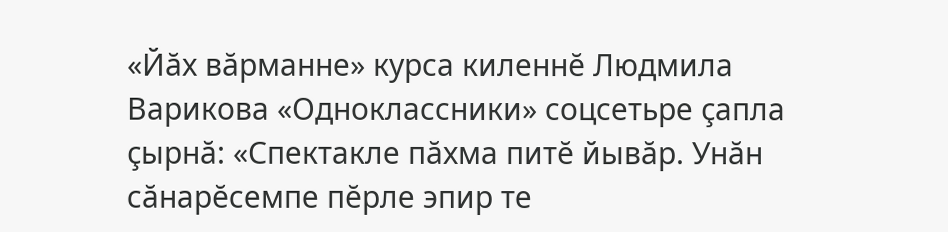«Йăх вăрманне» курса киленнĕ Людмила Варикова «Одноклассники» соцсетьре çапла çырнă: «Спектакле пăхма питĕ йывăр. Унăн сăнарĕсемпе пĕрле эпир те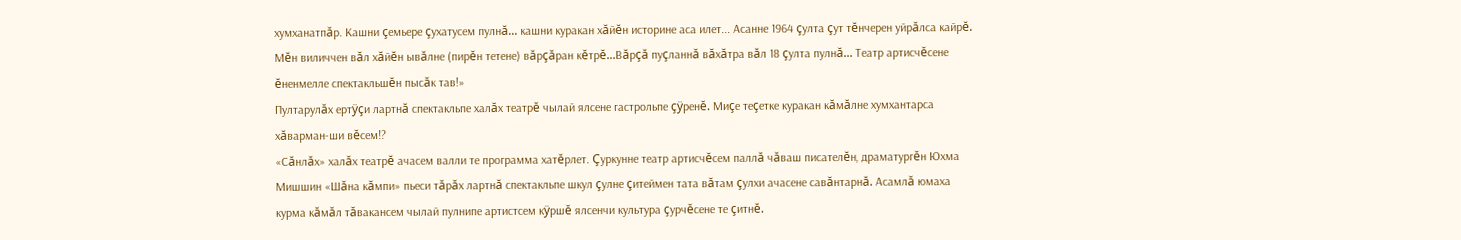хумханатпăр. Кашни çемьере çухатусем пулнă... кашни куракан хăйĕн историне аса илет... Асанне 1964 çулта çут тĕнчерен уйрăлса кайрĕ. Мĕн виличчен вăл хăйĕн ывăлне (пирĕн тетене) вăрçăран кĕтрĕ...Вăрçă пуçланнă вăхăтра вăл 18 çулта пулнă... Театр артисчĕсене ĕненмелле спектакльшĕн пысăк тав!»
Пултарулăх ертÿçи лартнă спектакльпе халăх театрĕ чылай ялсене гастрольпе çÿренĕ. Миçе теçетке куракан кăмăлне хумхантарса хăварман-ши вĕсем!?
«Сăнлăх» халăх театрĕ ачасем валли те программа хатĕрлет. Çуркунне театр артисчĕсем паллă чăваш писателĕн‚ драматургĕн Юхма Мишшин «Шăна кăмпи» пьеси тăрăх лартнă спектакльпе шкул çулне çитеймен тата вăтам çулхи ачасене савăнтарнă. Асамлă юмаха курма кăмăл тăвакансем чылай пулнипе артистсем кÿршĕ ялсенчи культура çурчĕсене те çитнĕ.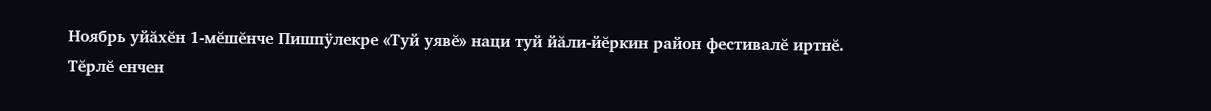Ноябрь уйăхĕн 1-мĕшĕнче Пишпÿлекре «Туй уявĕ» наци туй йăли-йĕркин район фестивалĕ иртнĕ. Тĕрлĕ енчен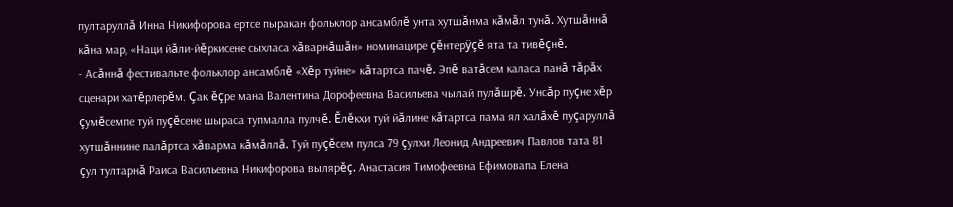пултаруллă Инна Никифорова ертсе пыракан фольклор ансамблĕ унта хутшăнма кăмăл тунă. Хутшăннă кăна мар‚ «Наци йăли-йĕркисене сыхласа хăварнăшăн» номинацире çĕнтерÿçĕ ята та тивĕçнĕ.
- Асăннă фестивальте фольклор ансамблĕ «Хĕр туйне» кăтартса пачĕ. Эпĕ ватăсем каласа панă тăрăх сценари хатĕрлерĕм. Çак ĕçре мана Валентина Дорофеевна Васильева чылай пулăшрĕ. Унсăр пуçне хĕр çумĕсемпе туй пуçĕсене шыраса тупмалла пулчĕ. Ĕлĕкхи туй йăлине кăтартса пама ял халăхĕ пуçаруллă хутшăннине палăртса хăварма кăмăллă. Туй пуçĕсем пулса 79 çулхи Леонид Андреевич Павлов тата 81 çул тултарнă Раиса Васильевна Никифорова вылярĕç. Анастасия Тимофеевна Ефимовапа Елена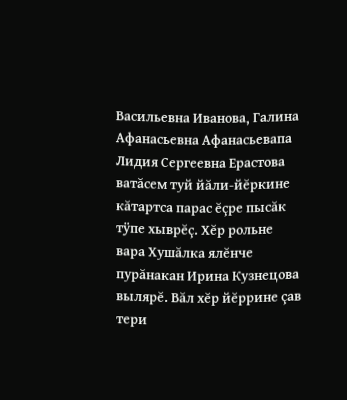Васильевна Иванова‚ Галина Афанасьевна Афанасьевапа Лидия Сергеевна Ерастова ватăсем туй йăли-йĕркине кăтартса парас ĕçре пысăк тÿпе хыврĕç. Хĕр рольне вара Хушăлка ялĕнче пурăнакан Ирина Кузнецова вылярĕ. Вăл хĕр йĕррине çав тери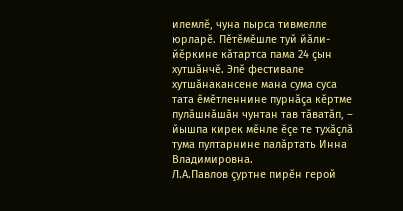илемлĕ‚ чуна пырса тивмелле юрларĕ. Пĕтĕмĕшле туй йăли-йĕркине кăтартса пама 24 çын хутшăнчĕ. Эпĕ фестивале хутшăнакансене мана сума суса тата ĕмĕтленнине пурнăçа кĕртме пулăшнăшăн чунтан тав тăватăп‚ – йышпа кирек мĕнле ĕçе те тухăçлă тума пултарнине палăртать Инна Владимировна.
Л.А.Павлов çуртне пирĕн герой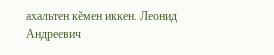ахальтен кĕмен иккен. Леонид Андреевич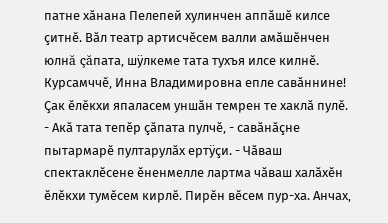патне хăнана Пелепей хулинчен аппăшĕ килсе çитнĕ. Вăл театр артисчĕсем валли амăшĕнчен юлнă çăпата‚ шÿлкеме тата тухъя илсе килнĕ. Курсамччĕ‚ Инна Владимировна епле савăннине! Çак ĕлĕкхи япаласем уншăн темрен те хаклă пулĕ.
- Акă тата тепĕр çăпата пулчĕ‚ - савăнăçне пытармарĕ пултарулăх ертÿçи. - Чăваш спектаклĕсене ĕненмелле лартма чăваш халăхĕн ĕлĕкхи тумĕсем кирлĕ. Пирĕн вĕсем пур-ха. Анчах‚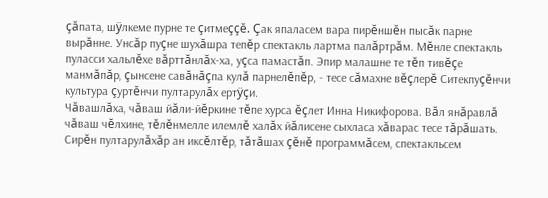çăпата‚ шÿлкеме пурне те çитмеççĕ. Çак япаласем вара пирĕншĕн пысăк парне вырăнне. Унсăр пуçне шухăшра тепĕр спектакль лартма палăртрăм. Мĕнле спектакль пуласси хальлĕхе вăрттăнлăх-ха, уçса памастăп. Эпир малашне те тĕп тивĕçе манмăпăр‚ çынсене савăнăçпа кулă парнелĕпĕр, - тесе сăмахне вĕçлерĕ Ситекпуçĕнчи культура çуртĕнчи пултарулăх ертÿçи.
Чăвашлăха‚ чăваш йăли-йĕркине тĕпе хурса ĕçлет Инна Никифорова. Вăл янăравлă чăваш чĕлхине‚ тĕлĕнмелле илемлĕ халăх йăлисене сыхласа хăварас тесе тăрăшать. Сирĕн пултарулăхăр ан иксĕлтĕр‚ тăтăшах çĕнĕ программăсем‚ спектакльсем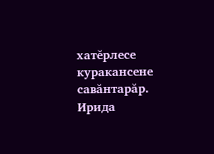хатĕрлесе куракансене савăнтарăр.
Ирида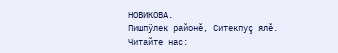НОВИКОВА.
Пишпÿлек районĕ, Ситекпуç ялĕ.
Читайте нас: